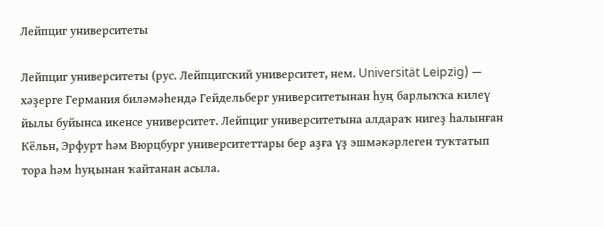Лейпциг университеты

Лейпциг университеты (рус. Лейпцигский университет, нем. Universität Leipzig) — хәҙерге Германия биләмәһендә Гейдельберг университетынан һуң барлыҡҡа килеү йылы буйынса икенсе университет. Лейпциг университетына алдараҡ нигеҙ һалынған Кёльн, Эрфурт һәм Вюрцбург университеттары бер аҙға үҙ эшмәкәрлеген туҡтатып тора һәм һуңынан ҡайтанан асыла.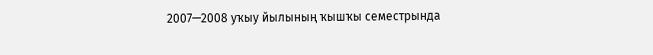2007—2008 уҡыу йылының ҡышҡы семестрында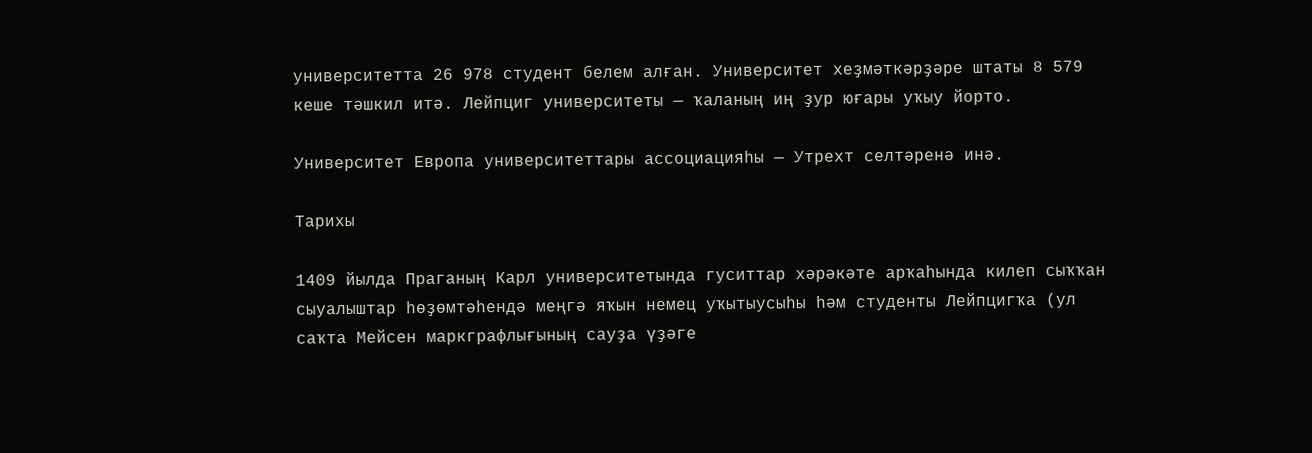университетта 26 978 студент белем алған. Университет хеҙмәткәрҙәре штаты 8 579 кеше тәшкил итә. Лейпциг университеты — ҡаланың иң ҙур юғары уҡыу йорто.

Университет Европа университеттары ассоциацияһы — Утрехт селтәренә инә.

Тарихы

1409 йылда Праганың Карл университетында гуситтар хәрәкәте арҡаһында килеп сыҡҡан сыуалыштар һөҙөмтәһендә меңгә яҡын немец уҡытыусыһы һәм студенты Лейпцигҡа (ул саҡта Мейсен маркграфлығының сауҙа үҙәге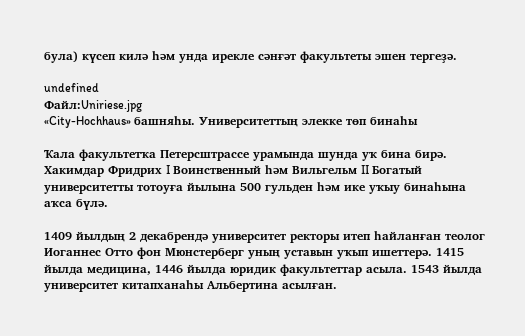була) күсеп килә һәм унда ирекле сәнғәт факультеты эшен тергеҙә.

undefined
Файл:Uniriese.jpg
«City-Hochhaus» башняһы. Университеттың элекке төп бинаһы

Ҡала факультетҡа Петерсштрассе урамында шунда уҡ бина бирә. Хакимдар Фридрих I Воинственный һәм Вильгельм II Богатый университетты тотоуға йылына 500 гульден һәм ике уҡыу бинаһына аҡса бүлә.

1409 йылдың 2 декабрендә университет ректоры итеп һайланған теолог Иоганнес Отто фон Мюнстерберг уның уставын уҡып ишеттерә. 1415 йылда медицина, 1446 йылда юридик факультеттар асыла. 1543 йылда университет китапханаһы Альбертина асылған.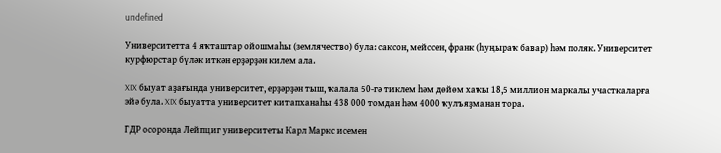undefined

Университетта 4 яҡташтар ойошмаһы (землячество) була: саксон, мейссен, франк (һуңыраҡ бавар) һәм поляк. Университет курфюрстар бүләк иткән ерҙәрҙән килем ала.

XIX быуат аҙағында университет, ерҙәрҙән тыш, ҡалала 50-гә тиклем һәм дөйөм хаҡы 18,5 миллион маркалы участкаларға эйә була. XIX быуатта университет китапханаһы 438 000 томдан һәм 4000 ҡулъяҙманан тора.

ГДР осоронда Лейпциг университеты Карл Маркс исемен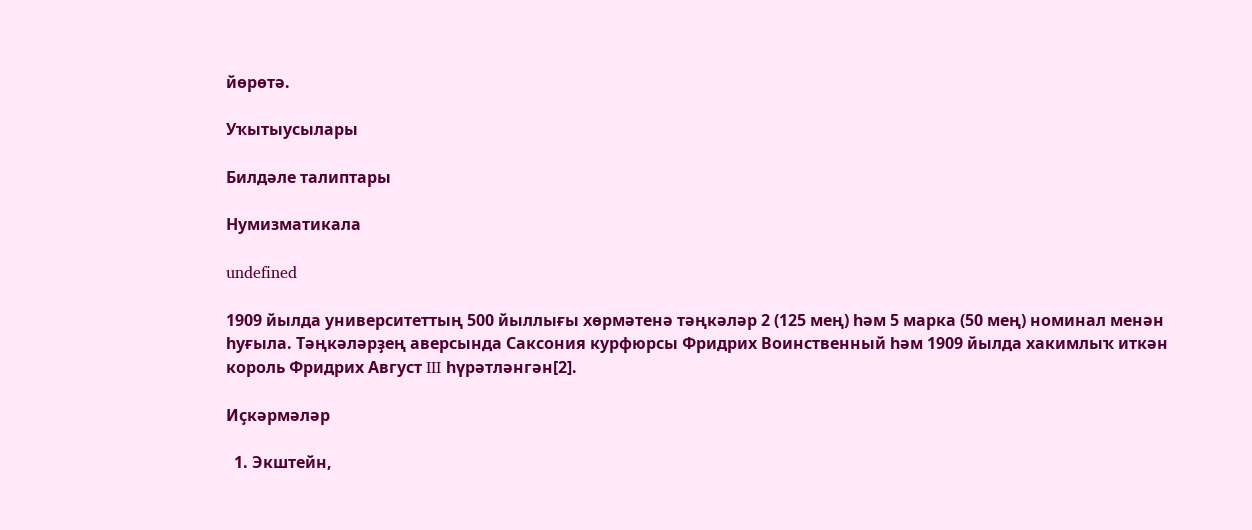йөрөтә.

Уҡытыусылары

Билдәле талиптары

Нумизматикала

undefined

1909 йылда университеттың 500 йыллығы хөрмәтенә тәңкәләр 2 (125 мең) һәм 5 марка (50 мең) номинал менән һуғыла. Тәңкәләрҙең аверсында Саксония курфюрсы Фридрих Воинственный һәм 1909 йылда хакимлыҡ иткән король Фридрих Август III һүрәтләнгән[2].

Иҫкәрмәләр

  1. Экштейн,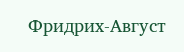Фридрих-Август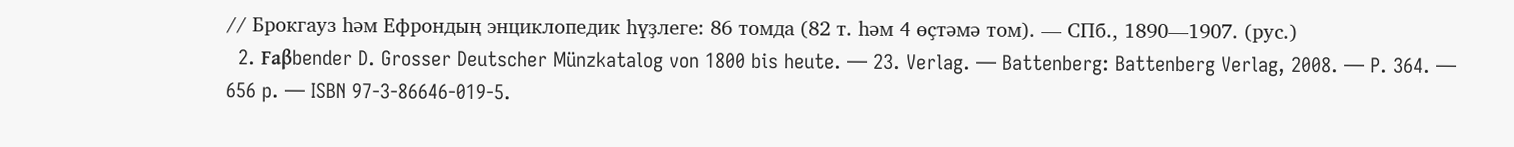// Брокгауз һәм Ефрондың энциклопедик һүҙлеге: 86 томда (82 т. һәм 4 өҫтәмә том). — СПб., 1890—1907. (рус.)
  2. Faβbender D. Grosser Deutscher Münzkatalog von 1800 bis heute. — 23. Verlag. — Battenberg: Battenberg Verlag, 2008. — P. 364. — 656 p. — ISBN 97-3-86646-019-5.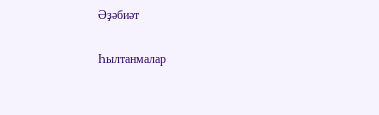Әҙәбиәт

Һылтанмалар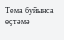Тема буйынса өҫтәмә